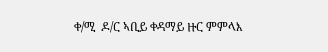ቀ/ሚ  ዶ/ር ኣቢይ ቀዳማይ ዙር ምምላእ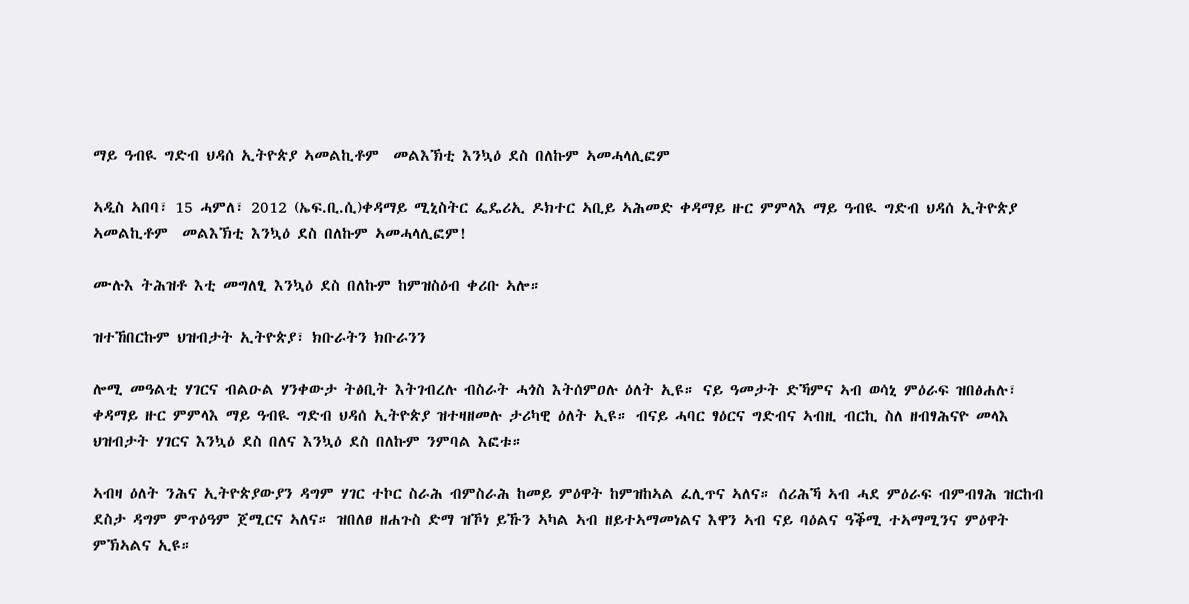ማይ ዓብዪ ግድብ ህዳሰ ኢትዮጵያ ኣመልኪቶም  መልእኽቲ እንኳዕ ደስ በለኩም ኣመሓላሊፎም

ኣዲስ ኣበባ፣ 15 ሓምለ፣ 2012 (ኤፍ.ቢ.ሲ)ቀዳማይ ሚኒስትር ፌዴሪኢ ዶክተር ኣቢይ ኣሕመድ ቀዳማይ ዙር ምምላእ ማይ ዓብዪ ግድብ ህዳሰ ኢትዮጵያ ኣመልኪቶም  መልእኽቲ እንኳዕ ደስ በለኩም ኣመሓላሊፎም!

ሙሉእ ትሕዝቶ እቲ መግለፂ እንኳዕ ደስ በለኩም ከምዝስዕብ ቀሪቡ ኣሎ።

ዝተኸበርኩም ህዝብታት ኢትዮጵያ፣ ክቡራትን ክቡራንን

ሎሚ መዓልቲ ሃገርና ብልዑል ሃንቀውታ ትፅቢት እትገብረሉ ብስራት ሓጎስ እትሰምዐሉ ዕለት ኢዩ። ናይ ዓመታት ድኻምና ኣብ ወሳኒ ምዕራፍ ዝበፅሐሉ፣ ቀዳማይ ዙር ምምላእ ማይ ዓብዪ ግድብ ህዳሰ ኢትዮጵያ ዝተዛዘመሉ ታሪካዊ ዕለት ኢዩ። ብናይ ሓባር ፃዕርና ግድብና ኣብዚ ብርኪ ስለ ዘብፃሕናዮ መላእ ህዝብታት ሃገርና እንኳዕ ደስ በለና እንኳዕ ደስ በለኩም ንምባል እፎቱ።

ኣብዛ ዕለት ንሕና ኢትዮጵያውያን ዳግም ሃገር ተኮር ስራሕ ብምስራሕ ከመይ ምዕዋት ከምዝከኣል ፈሊጥና ኣለና። ሰሪሕኻ ኣብ ሓደ ምዕራፍ ብምብፃሕ ዝርከብ ደስታ ዳግም ምጥዕዓም ጀሚርና ኣለና። ዝበለፀ ዘሐጉስ ድማ ዝኾነ ይኹን ኣካል ኣብ ዘይተኣማመነልና እዋን ኣብ ናይ ባዕልና ዓቕሚ ተኣማሚንና ምዕዋት ምኽኣልና ኢዩ።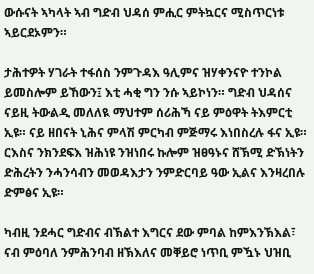ውሱናት ኣካላት ኣብ ግድብ ህዳሰ ምሒር ምትኳርና ሚስጥርነቱ ኣይርደኦምን።

ታሕተዎት ሃገራት ተፋሰስ ንምጉዳእ ዓሊምና ዝሃቀንናዮ ተንኮል ይመስሎም ይኸውን፤ እቲ ሓቂ ግን ንሱ ኣይኮነን። ግድብ ህዳሰና ናይዚ ትውልዲ መለለዪ ማህተም ሰሪሕኻ ናይ ምዕዋት ትእምርቲ ኢዩ። ናይ ዘበናት ኒሕና ምላሽ ምርካብ ምጅማሩ እነበስረሉ ፋና ኢዩ። ርእስና ንክንደፍእ ዝሕነዩ ንዝነበሩ ኩሎም ዝፀዓኑና ሸኽሚ ድኽነትን ድሕረትን ንሓንሳብን መወዳእታን ንምድርባይ ዓው ኢልና እንዛረበሉ ድምፅና ኢዩ።

ካብዚ ንደሓር ግድብና ብኽልተ እግርና ደው ምባል ከምእንኽእል፣ ናብ ምዕባለ ንምሕንባብ ዘኽእለና መቐይሮ ነጥቢ ምዃኑ ህዝቢ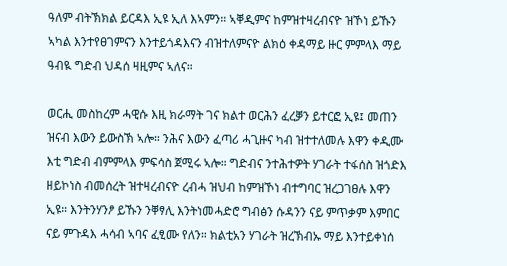ዓለም ብትኽክል ይርዳእ ኢዩ ኢለ እኣምን። ኣቐዲምና ከምዝተዛረብናዮ ዝኾነ ይኹን ኣካል እንተየፀገምናን እንተይጎዳእናን ብዝተለምናዮ ልክዕ ቀዳማይ ዙር ምምላእ ማይ ዓብዪ ግድብ ህዳሰ ዛዚምና ኣለና።

ወርሒ መስከረም ሓዊሱ እዚ ክራማት ገና ክልተ ወርሕን ፈረቓን ይተርፎ ኢዩ፤ መጠን ዝናብ እውን ይውስኽ ኣሎ። ንሕና እውን ፈጣሪ ሓጊዙና ካብ ዝተተለመሉ እዋን ቀዲሙ እቲ ግድብ ብምምላእ ምፍሳስ ጀሚሩ ኣሎ። ግድብና ንተሕተዎት ሃገራት ተፋሰስ ዝጎድእ ዘይኮነስ ብመሰረት ዝተዛረብናዮ ረብሓ ዝህብ ከምዝኾነ ብተግባር ዝረጋገፀሉ እዋን ኢዩ። እንትንሃንፆ ይኹን ንቐፃሊ እንትነመሓድሮ ግብፅን ሱዳንን ናይ ምጥቃም እምበር ናይ ምጉዳእ ሓሳብ ኣባና ፈፂሙ የለን። ክልቲአን ሃገራት ዝረኽብኡ ማይ እንተይቀነሰ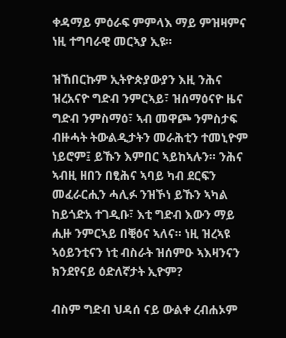ቀዳማይ ምዕራፍ ምምላእ ማይ ምዝዛምና ነዚ ተግባራዊ መርኣያ ኢዩ።

ዝኸበርኩም ኢትዮጵያውያን እዚ ንሕና ዝረአናዮ ግድብ ንምርኣይ፣ ዝሰማዕናዮ ዜና ግድብ ንምስማዕ፣ ኣብ መዋጮ ንምስታፍ ብዙሓት ትውልዲታትን መራሕቲን ተመኒዮም ነይሮም፤ ይኹን እምበር ኣይከኣሉን። ንሕና ኣብዚ ዘበን በፂሕና ኣባይ ካብ ደርፍን መፈራርሒን ሓሊፉ ንዝኾነ ይኹን ኣካል ከይጎድአ ተገዲቡ፣ እቲ ግድብ እውን ማይ ሒዙ ንምርኣይ በቒዕና ኣለና። ነዚ ዝረኣዩ ኣዕይንቲናን ነቲ ብስራት ዝሰምዑ ኣእዛንናን ክንደየናይ ዕድለኛታት ኢዮም?

ብስም ግድብ ህዳሰ ናይ ውልቀ ረብሐኦም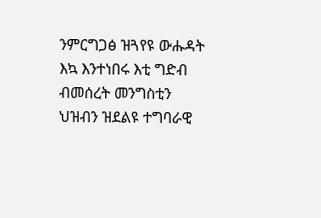ንምርግጋፅ ዝጓየዩ ውሑዳት እኳ እንተነበሩ እቲ ግድብ ብመሰረት መንግስቲን ህዝብን ዝደልዩ ተግባራዊ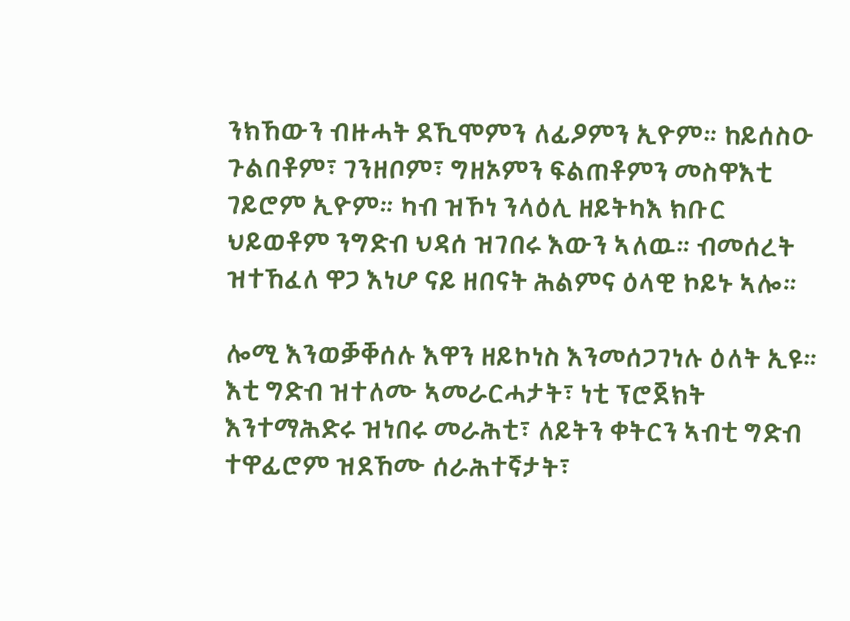ንክኸውን ብዙሓት ደኺሞምን ለፊዖምን ኢዮም። ከይሰስዑ ጉልበቶም፣ ገንዘቦም፣ ግዘኦምን ፍልጠቶምን መስዋእቲ ገይሮም ኢዮም። ካብ ዝኾነ ንላዕሊ ዘይትካእ ክቡር ህይወቶም ንግድብ ህዳሰ ዝገበሩ እውን ኣለዉ። ብመሰረት ዝተኸፈለ ዋጋ እነሆ ናይ ዘበናት ሕልምና ዕላዊ ኮይኑ ኣሎ።

ሎሚ እንወቓቐሰሉ እዋን ዘይኮነስ እንመሰጋገነሉ ዕለት ኢዩ። እቲ ግድብ ዝተለሙ ኣመራርሓታት፣ ነቲ ፕሮጀክት እንተማሕድሩ ዝነበሩ መራሕቲ፣ ለይትን ቀትርን ኣብቲ ግድብ ተዋፊሮም ዝደኸሙ ሰራሕተኛታት፣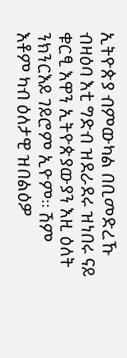ኢትዮጵያ ብምውካል በቢመድረኹ ብዛዕባ እቲ ግድብ ዝደራደሩ ዝነበሩ ናይ ቁርፂ እዋን ኢትዮጵያውያን እዚ ዕለት ንክንርእይ ገይሮም ኢዮም። ሽም  እቶም ካብ ዕለታዊ ዝበልዕዎ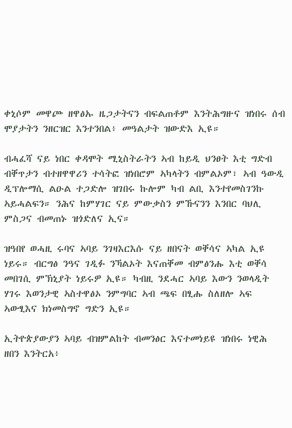ቀኒሶም መዋጮ ዘዋፅኡ ዜጋታትናን ብፍልጠቶም እንትሕግዙና ዝነበሩ ሰብ ሞያታትን ንዘርዝር እንተንበል፥ መዓልታት ዝውድእ ኢዩ።

ብሓፈሻ ናይ ነበር ቀዳሞት ሚኒስትራትን ኣብ ከይዲ ህንፀት እቲ ግድብ ብቐጥታን ብተዘዋዋሪን ተሳትፎ ዝነበሮም ኣካላትን ብምልኦም፣ ኣብ ዓውዲ ዲፕሎማሲ ልዑል ተጋድሎ ዝገበሩ ኩሎም ካብ ልቢ እንተየመስገንኩ ኣይሓልፍን። ንሕና ከምሃገር ናይ ምውቃስን ምኹናንን እንበር ባህሊ ምስጋና ብመጠኑ ዝጎድለና ኢና።

ዝዓበየ ወሓዚ ሩባና ኣባይ ንገዛእርእሱ ናይ ዘበናት ወቐሳና ኣካል ኢዩ ነይሩ። ብርግፅ ንዓና ገዲፉ ንኻልኦት እናጠቐመ ብምፅንሑ እቲ ወቐሳ መበገሲ ምኽኒያት ነይሩዎ ኢዩ። ካብዚ ንደሓር ኣባይ እውን ንወላዲት ሃገሩ እወንታዊ ኣስተዋፅኦ ንምግባር ኣብ ጫፍ በፂሑ ስለዘሎ ኣፍ ኣውፂእና ክነመስግኖ ግድን ኢዩ።

ኢትዮጵያውያን ኣባይ ብዝምልከት ብመንፅር እናተመነይዩ ዝነበሩ ነዊሕ ዘበን እንትርአ፥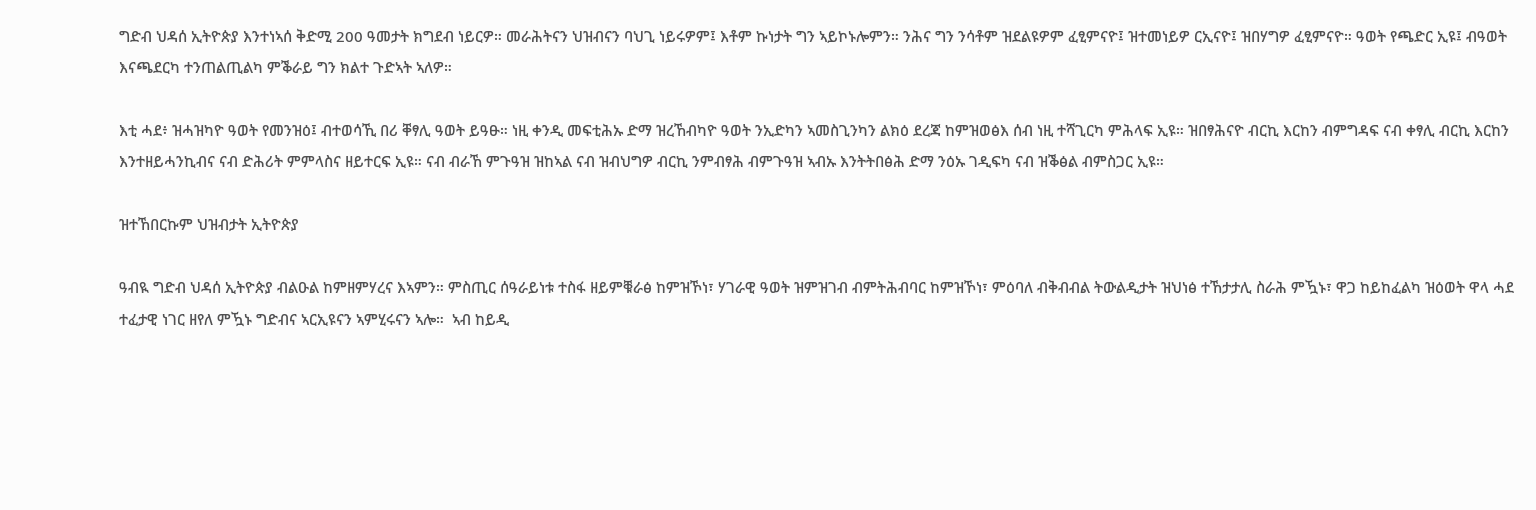ግድብ ህዳሰ ኢትዮጵያ እንተነኣሰ ቅድሚ 200 ዓመታት ክግደብ ነይርዎ። መራሕትናን ህዝብናን ባህጊ ነይሩዎም፤ እቶም ኩነታት ግን ኣይኮኑሎምን። ንሕና ግን ንሳቶም ዝደልዩዎም ፈፂምናዮ፤ ዝተመነይዎ ርኢናዮ፤ ዝበሃግዎ ፈፂምናዮ። ዓወት የጫድር ኢዩ፤ ብዓወት እናጫደርካ ተንጠልጢልካ ምቕራይ ግን ክልተ ጉድኣት ኣለዎ።

እቲ ሓደ፥ ዝሓዝካዮ ዓወት የመንዝዕ፤ ብተወሳኺ በሪ ቐፃሊ ዓወት ይዓፁ። ነዚ ቀንዲ መፍቲሕኡ ድማ ዝረኸብካዮ ዓወት ንኢድካን ኣመስጊንካን ልክዕ ደረጃ ከምዝወፅእ ሰብ ነዚ ተሻጊርካ ምሕላፍ ኢዩ። ዝበፃሕናዮ ብርኪ እርከን ብምግዳፍ ናብ ቀፃሊ ብርኪ እርከን እንተዘይሓንኪብና ናብ ድሕሪት ምምላስና ዘይተርፍ ኢዩ። ናብ ብራኸ ምጉዓዝ ዝከኣል ናብ ዝብህግዎ ብርኪ ንምብፃሕ ብምጉዓዝ ኣብኡ እንትትበፅሕ ድማ ንዕኡ ገዲፍካ ናብ ዝቕፅል ብምስጋር ኢዩ።

ዝተኸበርኩም ህዝብታት ኢትዮጵያ

ዓብዪ ግድብ ህዳሰ ኢትዮጵያ ብልዑል ከምዘምሃረና እኣምን። ምስጢር ሰዓራይነቱ ተስፋ ዘይምቑራፅ ከምዝኾነ፣ ሃገራዊ ዓወት ዝምዝገብ ብምትሕብባር ከምዝኾነ፣ ምዕባለ ብቅብብል ትውልዲታት ዝህነፅ ተኸታታሊ ስራሕ ምዃኑ፣ ዋጋ ከይከፈልካ ዝዕወት ዋላ ሓደ ተፈታዊ ነገር ዘየለ ምዃኑ ግድብና ኣርኢዩናን ኣምሂሩናን ኣሎ።  ኣብ ከይዲ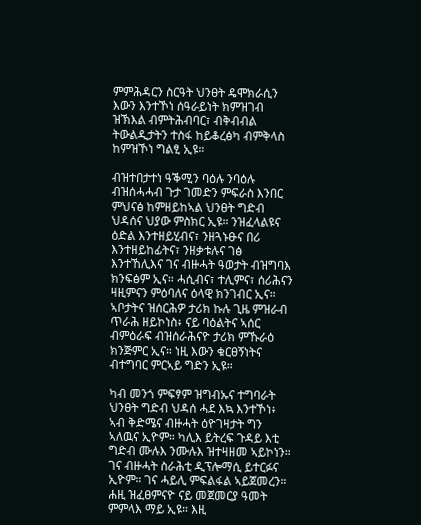ምምሕዳርን ስርዓት ህንፀት ዴሞክራሲን እውን እንተኾነ ሰዓራይነት ክምዝገብ ዝኽእል ብምትሕብባር፣ ብቅብብል ትውልዲታትን ተስፋ ከይቆረፅካ ብምቅላስ ከምዝኾነ ግልፂ ኢዩ።

ብዝተበታተነ ዓቕሚን ባዕሉ ንባዕሉ ብዝሰሓሓብ ጉታ ገመድን ምፍራስ እንበር ምህናፅ ከምዘይከኣል ህንፀት ግድብ ህዳሰና ህያው ምስክር ኢዩ። ንዝፈላልዩና ዕድል እንተዘይሂብና፣ ንዘጓኑፁና በሪ እንተዘይከፊትና፣ ንዘቃቱሉና ገፅ እንተኸሊእና ገና ብዙሓት ዓወታት ብዝግባእ ክንፍፅም ኢና። ሓሲብና፣ ተሊምና፣ ሰሪሕናን ዛዚምናን ምዕባለና ዕላዊ ክንገብር ኢና። ኣቦታትና ዝሰርሕዎ ታሪክ ኩሉ ጊዜ ምዝራብ ጥራሕ ዘይኮነስ፥ ናይ ባዕልትና ኣሰር ብምዕራፍ ብዝሰራሕናዮ ታሪክ ምኹራዕ ክንጅምር ኢና። ነዚ እውን ቁርፀኝነትና ብተግባር ምርኣይ ግድን ኢዩ።

ካብ መንጎ ምፍፃም ዝግብኡና ተግባራት ህንፀት ግድብ ህዳሰ ሓደ እኳ እንተኾነ፥ ኣብ ቅድሜና ብዙሓት ዕዮገዛታት ግን ኣለዉና ኢዮም። ካሊእ ይትረፍ ጉዳይ እቲ ግድብ ሙሉእ ንሙሉእ ዝተዛዘመ ኣይኮነን። ገና ብዙሓት ስራሕቲ ዲፕሎማሲ ይተርፉና ኢዮም። ገና ሓይሊ ምፍልፋል ኣይጀመረን። ሐዚ ዝፈፀምናዮ ናይ መጀመርያ ዓመት ምምላእ ማይ ኢዩ። እዚ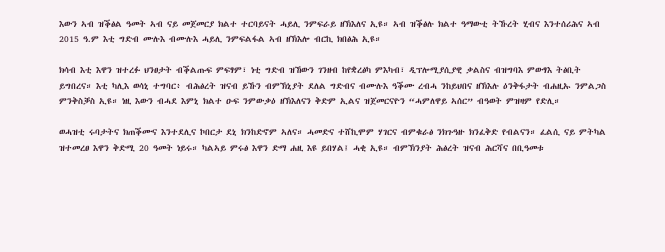እውን ኣብ ዝቕፅል ዓመት ኣብ ናይ መጀመርያ ክልተ ተርባይናት ሓይሊ ንምፍራይ ዘኽእለና ኢዩ። ኣብ ዝቕፅሉ ክልተ ዓማውቲ ትኹረት ሂብና እንተሰሪሕና ኣብ 2015 ዓ.ም እቲ ግድብ ሙሉእ ብሙሉእ ሓይሊ ንምፍልፋል ኣብ ዘኽእሎ ብርኪ ክበፅሕ ኢዩ።

ክሳብ እቲ እዋን ዝተረፉ ህንፀታት ብቕልጡፍ ምፍፃም፣ ነቲ ግድብ ዝኸውን ገንዘብ ከየቋረፅካ ምእካብ፣ ዲፕሎሚያሲያዊ ቃልስና ብዝግባእ ምውፃእ ትፅቢት ይግበረና። እቲ ካሊእ ወሳኒ ተግባር፥ ብሕፅረት ዝናብ ይኹን ብምኽኒያት ደለል ግድብና ብሙሉእ ዓቕሙ ረብሓ ንከይህበና ዘኽእሉ ዕንቅፋታት ብሐዚኡ ንምልጋስ ምንቅስቓስ ኢዩ። ነዚ እውን ብሓደ እምኒ ክልተ ዑፍ ንምውቃዕ ዘኽእለናን ቅድም ኢልና ዝጀመርናዮን “ሓምለዋይ ኣሰር” ብዓወት ምዝዛም የድሊ።

ወሓዝቲ ሩባታትና ክጠቕሙና እንተደሊና ኮበርታ ደኒ ክንከድኖም ኣለና። ሓመድና ተሸኪሞም ሃገርና ብምቁራፅ ንክጉዓዙ ክንፈቅድ የብልናን። ፈልሲ ናይ ምትካል ዝተመረፀ እዋን ቅድሚ 20 ዓመት ነይሩ። ካልኣይ ምሩፅ እዋን ድማ ሐዚ እዩ ይበሃል፤ ሓቂ ኢዩ። ብምኽንያት ሕፅረት ዝናብ ሕርሻና በቢዓመቱ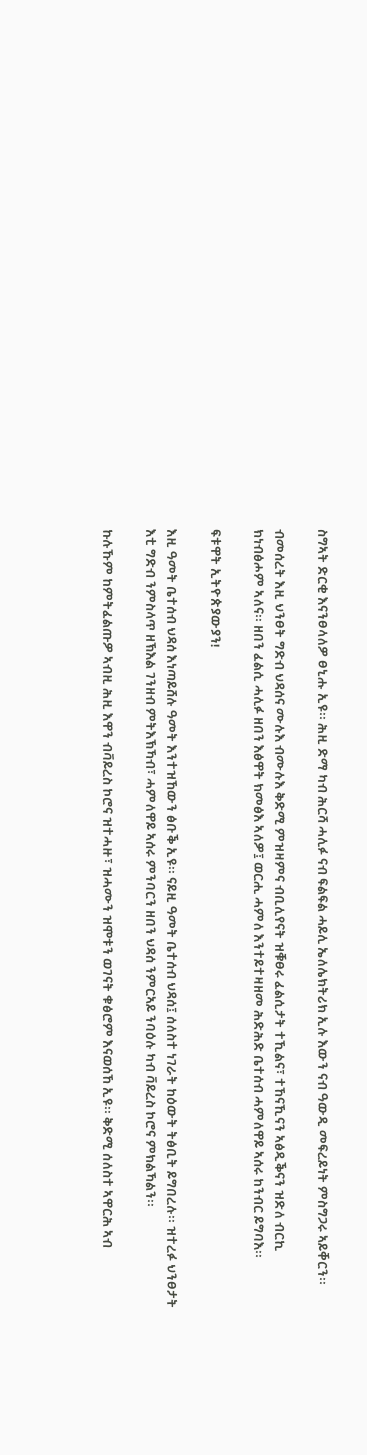ስግኣት ድርቂ እናንፀላለዎ ፀኒሑ ኢዩ፡፡ ሕዚ ድማ ካብ ሕርሻ ሓሊፉ ናብ ፍልፍል ሓይሊ ኤለሌክትሪክ ኢሉ እውን ናብ ዓውዲ መፍረይነት ምስግጋሩ ኣይቐርን፡፡

ብመሰረት እዚ ህንፀት ግድብ ህዳሰና ሙሉእ ብሙሉእ ቅድሚ ምዝዛምና ብቢሊየናት ዝቑፀሩ ፈልሲታት ተኺልና፣ ተኸናኺናን ኣፅዲቕናን ዝድለ ብርኪ ክነብፅሖም ኣለና፡፡ ዘበን ፈልሲ ሓሊፉ ዘበን እፅዋት ክመፅእ ኣለዎ፤ ወርሒ ሓምለ እንተይተዛዘመ ሕድሕድ ቤተሰብ ሓምለዋይ ኣሰሩ ከንብር ይግባእ፡፡

ፍቱዋት ኢትዮጵያውያን!

እዚ ዓመት ቤተሰብ ህዳሰ እነጣይሸሉ ዓመት እንተዝኸውን ፅቡቕ ኢዩ፡፡ ናይዚ ዓመት ቤተሰብ ህዳሰ፤ ሰለስተ ነገራት ከዕውት ትፅቢት ይግበረሉ፡፡ ዝተረፉ ህንፀታት እቲ ግድብ ንምስላጥ ዘኽእል ገንዘብ ምትእኽኻብ፣ ሓምለዋይ ኣሰሩ ምንባርን ዘበን ህዳሰ ንምርኣይ ንባዕሉ ካብ ቫይረስ ኮሮና ምክልኻልን፡፡

ኩሉኹም ከምትፈልጡዎ ኣብዚ ሕዚ እዋን ብቫይረስ ኮሮና ዝተሓዙ፣ ዝሓሙን ዝሞቱን ወገናት ቁፅሮም እናወሰኸ ኢዩ፡፡ ቅድሚ ሰለስተ ኣዋርሕ ኣብ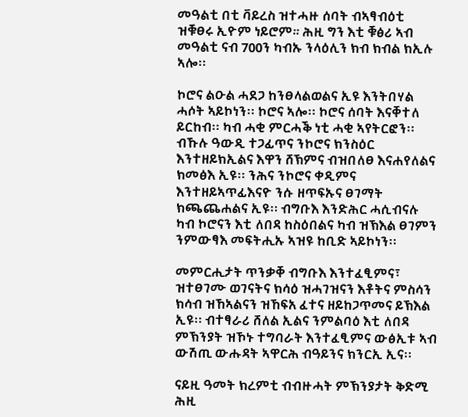መዓልቲ በቲ ቫይረስ ዝተሓዙ ሰባት ብኣፃብዕቲ ዝቑፀሩ ኢዮም ነይሮም። ሕዚ ግን እቲ ቑፅሪ ኣብ መዓልቲ ናብ 700ን ካብኡ ንላዕሊን ክብ ክብል ክኢሉ ኣሎ፡፡

ኮሮና ልዑል ሓደጋ ከንፀላልወልና ኢዩ እንትበሃል ሓሶት ኣይኮነን፡፡ ኮሮና ኣሎ፡፡ ኮሮና ሰባት እናቐተለ ይርከብ፡፡ ካብ ሓቂ ምርሓቕ ነቲ ሓቂ ኣየትርፎን፡፡ ብኹሉ ዓውዲ ተጋፊጥና ንኮሮና ክንስዕር እንተዘይክኢልና እዋን ሸኽምና ብዝበለፀ እናሐየለልና ክመፅእ ኢዩ፡፡ ንሕና ንኮሮና ቀዲምና እንተዘይኣጥፊእናዮ ንሱ ዘጥፍኡና ፀገማት ክጫጨሐልና ኢዩ፡፡ ብግቡእ እንድሕር ሓሲብናሉ ካብ ኮሮናን እቲ ለበዳ ከስዕበልና ካብ ዝኽእል ፀገምን ንምውፃእ መፍትሒኡ ኣዝዩ ከቢድ ኣይኮነን፡፡

መምርሒታት ጥንቃቐ ብግቡእ እንተፈፂምና፣ ዝተፀገሙ ወገናትና ክሳዕ ዝሓገዝናን እቶትና ምስሳን ክሳብ ዝኸኣልናን ዝኸፍአ ፈተና ዘይከጋጥመና ይኽእል ኢዩ፡፡ ብተፃራሪ ሸለል ኢልና ንምልባዕ እቲ ለበዳ ምኽንያት ዝኾኑ ተግባራት እንተፈፂምና ውፅኢቱ ኣብ ውሽጢ ውሑዳት ኣዋርሕ ብዓይንና ክንርኢ ኢና፡፡

ናይዚ ዓመት ክረምቲ ብብዙሓት ምኽንያታት ቅድሚ ሕዚ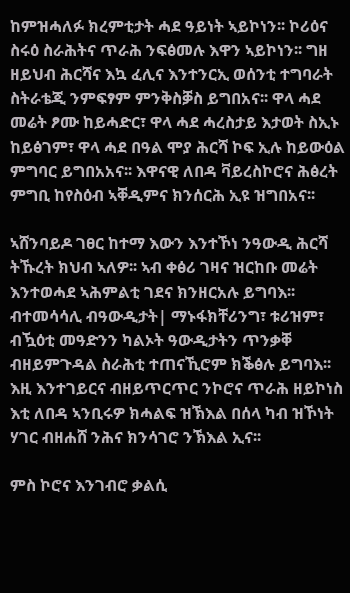ከምዝሓለፉ ክረምቲታት ሓደ ዓይነት ኣይኮነን፡፡ ኮሪዕና ስሩዕ ስራሕትና ጥራሕ ንፍፅመሉ እዋን ኣይኮነን፡፡ ግዘ ዘይህብ ሕርሻና እኳ ፈሊና እንተንርኢ ወሰንቲ ተግባራት ስትራቴጂ ንምፍፃም ምንቅስቓስ ይግበአና፡፡ ዋላ ሓደ መሬት ፆሙ ከይሓድር፣ ዋላ ሓደ ሓረስታይ እታወት ስኢኑ ከይፅገም፣ ዋላ ሓደ በዓል ሞያ ሕርሻ ኮፍ ኢሉ ከይውዕል ምግባር ይግበአአና፡፡ እዋናዊ ለበዳ ቫይረስኮሮና ሕፅረት ምግቢ ከየስዕብ ኣቐዲምና ክንሰርሕ ኢዩ ዝግበአና፡፡

ኣሸንባይዶ ገፀር ከተማ እውን እንተኾነ ንዓውዲ ሕርሻ ትኹረት ክህብ ኣለዎ፡፡ ኣብ ቀፅሪ ገዛና ዝርከቡ መሬት እንተወሓደ ኣሕምልቲ ገደና ክንዘርአሉ ይግባእ፡፡ ብተመሳሳሊ ብዓውዲታት| ማኑፋክቸሪንግ፣ ቱሪዝም፣ ብዃዕቲ መዓድንን ካልኦት ዓውዲታትን ጥንቃቐ ብዘይምጉዳል ስራሕቲ ተጠናኺሮም ክቕፅሉ ይግባእ፡፡ እዚ እንተገይርና ብዘይጥርጥር ንኮሮና ጥራሕ ዘይኮነስ እቲ ለበዳ ኣንቢሩዎ ክሓልፍ ዝኽእል በሰላ ካብ ዝኾነት ሃገር ብዘሐሸ ንሕና ክንሳገሮ ንኽእል ኢና፡፡

ምስ ኮሮና እንገብሮ ቃልሲ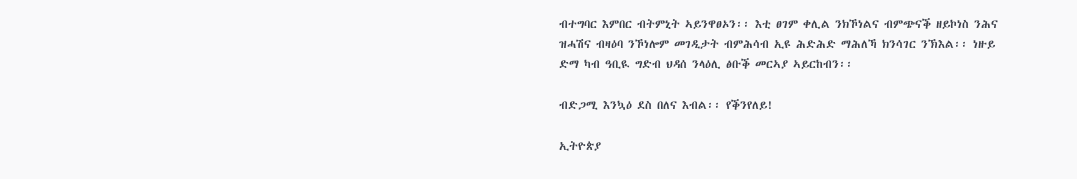ብተግባር እምበር ብትምኒት ኣይንዋፀኦን፡፡ እቲ ፀገም ቀሊል ንክኾነልና ብምጭናቕ ዘይኮነስ ንሕና ዝሓሽና ብዛዕባ ንኾነሎም መገዲታት ብምሕሳብ ኢዩ ሕድሕድ ማሕለኻ ክንሳገር ንኽእል፡፡ ነዙይ ድማ ካብ ዓቢዪ ግድብ ህዳሰ ንላዕሊ ፅቡቕ መርኣያ ኣይርከብን፡፡

ብድጋሚ እንኳዕ ደስ በለና እብል፡፡ የቕንየለይ!

ኢትዮጵያ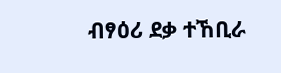ብፃዕሪ ደቃ ተኸቢራ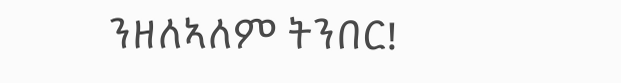ንዘለኣለም ትንበር!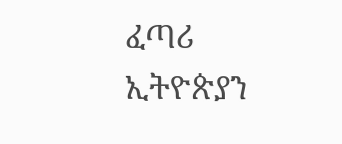ፈጣሪ ኢትዮጵያን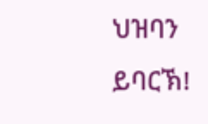ህዝባን ይባርኽ!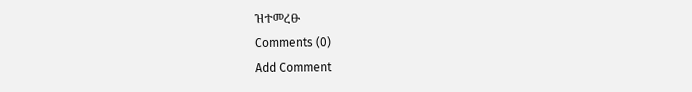ዝተመረፁ
Comments (0)
Add Comment